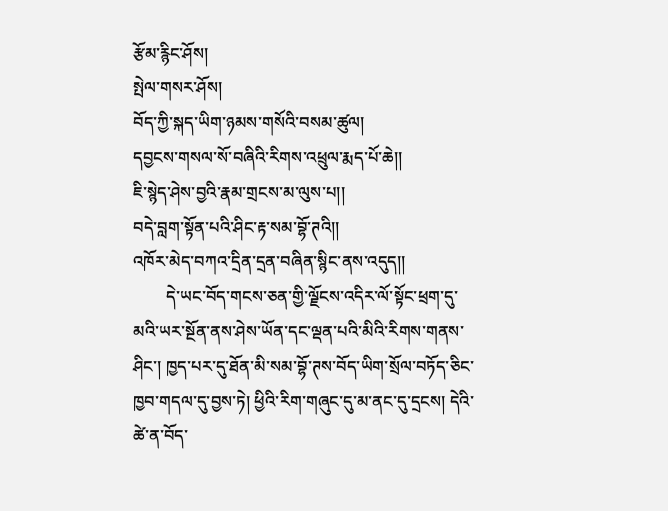རྩོམ་རྙིང་ཤོས།
སྤེལ་གསར་ཤོས།
བོད་ཀྱི་སྐད་ཡིག་ཉམས་གསོའི་བསམ་ཚུལ།
དབྱངས་གསལ་སོ་བཞིའི་རིགས་འཕྲུལ་རྨད་པོ་ཆེ།།
ཇི་སྙེད་ཤེས་བྱའི་རྣམ་གྲངས་མ་ལུས་པ།།
བདེ་བླག་སྟོན་པའི་ཤིང་རྟ་སམ་བྷོ་ཊའི།།
འཁོར་མེད་བཀའ་དྲིན་དྲན་བཞིན་སྙིང་ནས་འདུད།།
        དེ་ཡང་བོད་གངས་ཅན་གྱི་ལྗོངས་འདིར་ལོ་སྟོང་ཕྲག་དུ་མའི་ཡར་སྔོན་ནས་ཤེས་ཡོན་དང་ལྡན་པའི་མིའི་རིགས་གནས་ཤིང་། ཁྱད་པར་དུ་ཐོན་མི་སམ་བྷོ་ཊས་བོད་ཡིག་སྲོལ་བཏོད་ཅིང་ཁྱབ་གདལ་དུ་བྱས་ཏེ། ཕྱིའི་རིག་གཞུང་དུ་མ་ནང་དུ་དྲངས། དེའི་ཚེ་ན་བོད་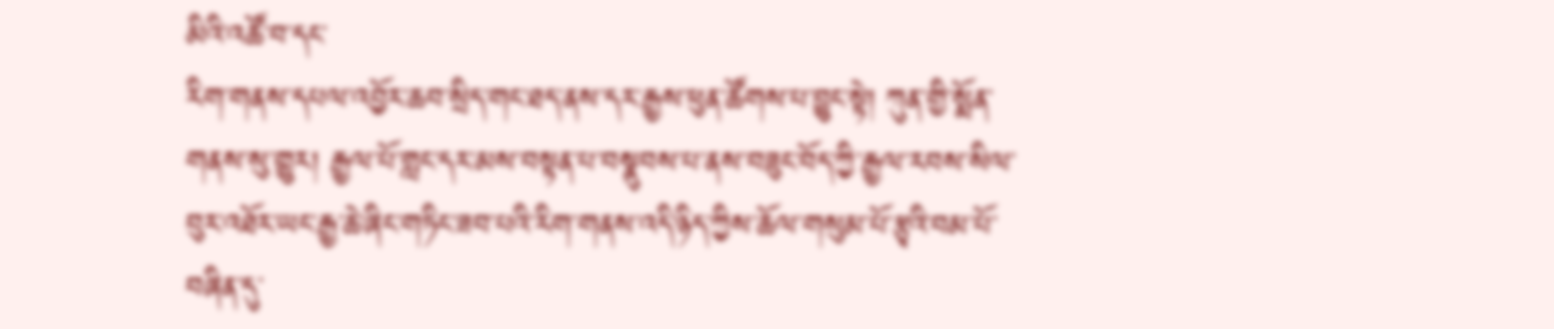མིའི་འཚོ་བ་དང་
རིག་གནས་དཔལ་འབྱོར་ཆབ་སྲིད་གང་ཐད་ནས་དར་རྒྱས་ཕུན་ཚོགས་པ་བྱུང་སྟེ། ཀུན་གྱི་སྨོན་གནས་སུ་གྱུར། རྒྱལ་པོ་གླང་དར་མས་བསྟན་པ་བསྣུབས་པ་ནས་བཟུང་བོད་ཀྱི་རྒྱལ་རབས་སིལ་བུར་འཐོར་ཡང་རྒྱ་ཆེ་ཞིང་གཏིང་ཟབ་པའི་རིག་གནས་འདི་ཉིད་ཀྱིས་ཆོལ་གསུམ་པོ་རྩྭའི་བམ་པོ་བཞིན་དུ་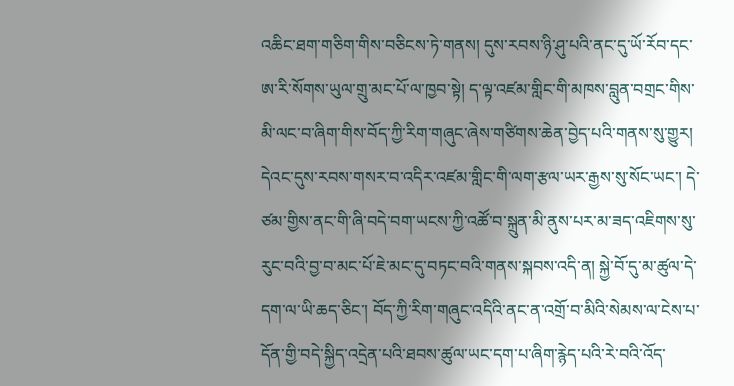འཆིང་ཐག་གཅིག་གིས་བཅིངས་ཏེ་གནས། དུས་རབས་ཉི་ཤུ་པའི་ནང་དུ་ཡོ་རོབ་དང་ཨ་རི་སོགས་ཡུལ་གྲུ་མང་པོ་ལ་ཁྱབ་སྟེ། ད་ལྟ་འཛམ་གླིང་གི་མཁས་བླུན་བགྲང་གིས་མི་ལང་བ་ཞིག་གིས་བོད་ཀྱི་རིག་གཞུང་ཞེས་གཙིགས་ཆེན་བྱེད་པའི་གནས་སུ་གྱུར། དེའང་དུས་རབས་གསར་བ་འདིར་འཛམ་གླིང་གི་ལག་རྩལ་ཡར་རྒྱས་སུ་སོང་ཡང་། དེ་ཙམ་གྱིས་ནང་གི་ཞི་བདེ་བག་ཡངས་ཀྱི་འཚོ་བ་སྐྲུན་མི་ནུས་པར་མ་ཟད་འཇིགས་སུ་རུང་བའི་བྱ་བ་མང་པོ་ཇེ་མང་དུ་བཏང་བའི་གནས་སྐབས་འདི་ན། སྐྱེ་བོ་དུ་མ་ཚུལ་དེ་དག་ལ་ཡི་ཆད་ཅིང་། བོད་ཀྱི་རིག་གཞུང་འདིའི་ནང་ན་འགྲོ་བ་མིའི་སེམས་ལ་ངེས་པ་དོན་གྱི་བདེ་སྐྱིད་འདྲེན་པའི་ཐབས་ཚུལ་ཡང་དག་པ་ཞིག་རྙེད་པའི་རེ་བའི་འོད་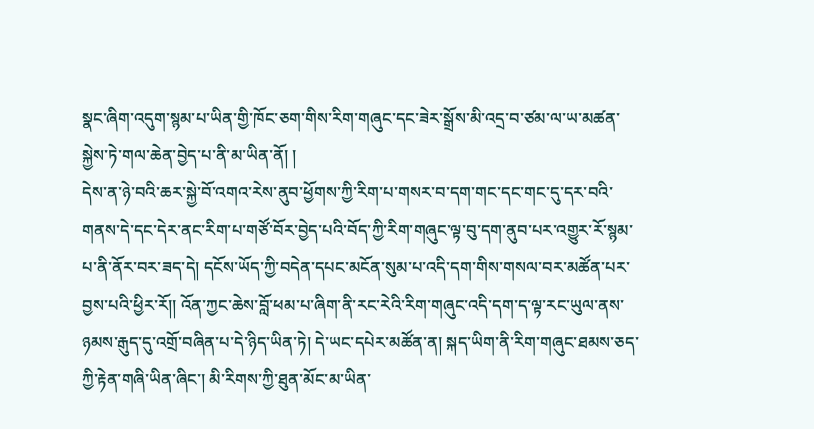སྣང་ཞིག་འདུག་སྙམ་པ་ཡིན་གྱི་ཁོང་ཅག་གིས་རིག་གཞུང་དང་ཟེར་སྒྲོས་མི་འདྲ་བ་ཙམ་ལ་ཡ་མཚན་སྐྱེས་ཏེ་གལ་ཆེན་བྱེད་པ་ནི་མ་ཡིན་ནོ། །
དེས་ན་ཉེ་བའི་ཆར་སྐྱེ་བོ་འགའ་རེས་ནུབ་ཕྱོགས་ཀྱི་རིག་པ་གསར་བ་དག་གང་དང་གང་དུ་དར་བའི་གནས་དེ་དང་དེར་ནང་རིག་པ་གཙོ་བོར་བྱེད་པའི་བོད་ཀྱི་རིག་གཞུང་ལྟ་བུ་དག་ནུབ་པར་འགྱུར་རོ་སྙམ་པ་ནི་ནོར་བར་ཟད་དེ། དངོས་ཡོད་ཀྱི་བདེན་དཔང་མངོན་སུམ་པ་འདི་དག་གིས་གསལ་བར་མཚོན་པར་བྱས་པའི་ཕྱིར་རོ།། འོན་ཀྱང་ཆེས་བློ་ཕམ་པ་ཞིག་ནི་རང་རེའི་རིག་གཞུང་འདི་དག་ད་ལྟ་རང་ཡུལ་ནས་ཉམས་རྒུད་དུ་འགྲོ་བཞིན་པ་དེ་ཉིད་ཡིན་ཏེ། དེ་ཡང་དཔེར་མཚོན་ན། སྐད་ཡིག་ནི་རིག་གཞུང་ཐམས་ཅད་ཀྱི་རྟེན་གཞི་ཡིན་ཞིང་། མི་རིགས་ཀྱི་ཐུན་མོང་མ་ཡིན་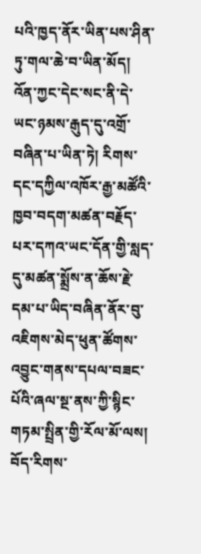པའི་ཁྱད་ནོར་ཡིན་པས་ཤིན་ཏུ་གལ་ཆེ་བ་ཡིན་མོད། འོན་ཀྱང་དེང་སང་ནི་དེ་ཡང་ཉམས་རྒུད་དུ་འགྲོ་བཞིན་པ་ཡིན་ཏེ། རིགས་དང་དཀྱིལ་འཁོར་རྒྱ་མཚོའི་ཁྱབ་བདག་མཚན་བརྗོད་པར་དཀའ་ཡང་དོན་གྱི་སླད་དུ་མཚན་སྨྲོས་ན་ཆོས་རྗེ་དམ་པ་ཡིད་བཞིན་ནོར་བུ་འཇིགས་མེད་ཕུན་ཚོགས་འབྱུང་གནས་དཔལ་བཟང་པོའི་ཞལ་སྔ་ནས་ཀྱི་སྙིང་གཏམ་སྤྲིན་གྱི་རོལ་མོ་ལས། བོད་རིགས་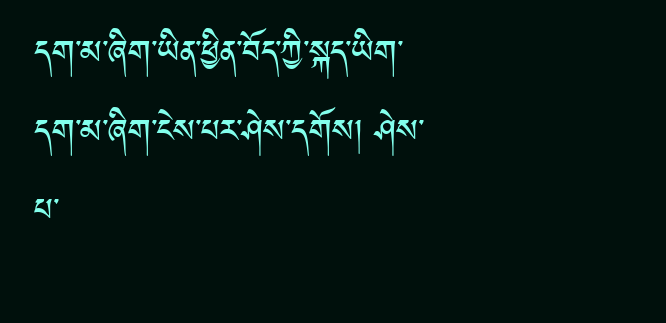དག་མ་ཞིག་ཡིན་ཕྱིན་བོད་ཀྱི་སྐད་ཡིག་དག་མ་ཞིག་ངེས་པར་ཤེས་དགོས། ཤེས་པ་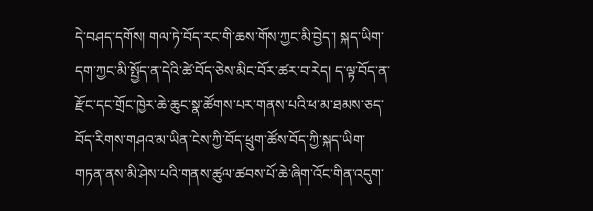དེ་བཤད་དགོས། གལ་ཏེ་བོད་རང་གི་ཆས་གོས་ཀྱང་མི་བྱེད་། སྐད་ཡིག་དག་ཀྱང་མི་སྤྱོད་ན་དེའི་ཚེ་བོད་ཅེས་མིང་བོར་ཚར་བ་རེད། ད་ལྟ་བོད་ན་རྫོང་དང་གྲོང་ཁྱེར་ཆེ་ཆུང་སྣ་ཚོགས་པར་གནས་པའི་ཕ་མ་ཐམས་ཅད་བོད་རིགས་གཤའ་མ་ཡིན་ངེས་ཀྱི་བོད་ཕྲུག་ཚོས་བོད་ཀྱི་སྐད་ཡིག་གཏན་ནས་མི་ཤེས་པའི་གནས་ཚུལ་ཚབས་པོ་ཆེ་ཞིག་འོང་གིན་འདུག་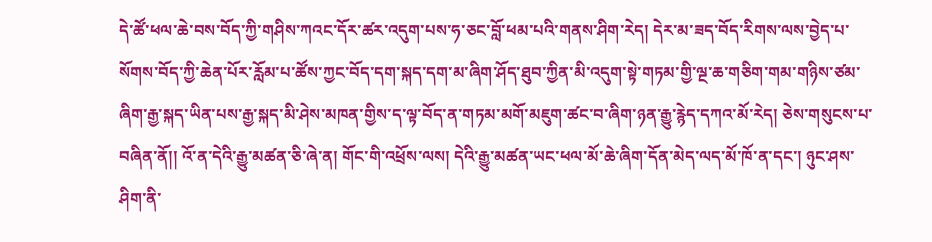དེ་ཚོ་ཕལ་ཆེ་བས་བོད་ཀྱི་གཤིས་ཀའང་དོར་ཚར་འདུག་པས་ཧ་ཅང་བློ་ཕམ་པའི་གནས་ཤིག་རེད། དེར་མ་ཟད་བོད་རིགས་ལས་བྱེད་པ་སོགས་བོད་ཀྱི་ཆེན་པོར་རློམ་པ་ཚོས་ཀྱང་བོད་དག་སྐད་དག་མ་ཞིག་ཤོད་ཐུབ་ཀྱིན་མི་འདུག་སྟེ་གཏམ་གྱི་ལྔ་ཆ་གཅིག་གམ་གཉིས་ཙམ་ཞིག་རྒྱ་སྐད་ཡིན་པས་རྒྱ་སྐད་མི་ཤེས་མཁན་གྱིས་ད་ལྟ་བོད་ན་གཏམ་མགོ་མཇུག་ཚང་བ་ཞིག་ཉན་རྒྱུ་རྙེད་དཀའ་མོ་རེད། ཅེས་གསུངས་པ་བཞིན་ནོ།། འོ་ན་དེའི་རྒྱུ་མཚན་ཅི་ཞེ་ན། གོང་གི་འཕྲོས་ལས། དེའི་རྒྱུ་མཚན་ཡང་ཕལ་མོ་ཆེ་ཞིག་དོན་མེད་ལད་མོ་ཁོ་ན་དང་། ཉུང་ཤས་ཤིག་ནི་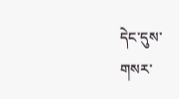དེང་དུས་གསར་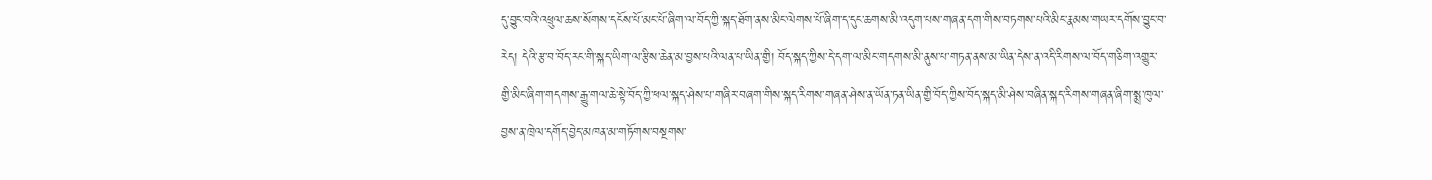དུ་བྱུང་བའི་འཕྲུལ་ཆས་སོགས་དངོས་པོ་མང་པོ་ཞིག་ལ་བོད་ཀྱི་སྐད་ཐོག་ནས་མིང་ལེགས་པོ་ཞིག་ད་དུང་ཆགས་མི་འདུག་པས་གཞན་དག་གིས་བཏགས་པའི་མིང་རྣམས་གཡར་དགོས་བྱུང་བ་རེད། དེའི་རྩ་བ་བོད་རང་གི་སྐད་ཡིག་ལ་རྩིས་ཆེན་མ་བྱས་པའི་ལན་པ་ཡིན་གྱི། བོད་སྐད་ཀྱིས་དེ་དག་ལ་མིང་གདགས་མི་ནུས་པ་གཏན་ནས་མ་ཡིན་དེས་ན་འདི་རིགས་ལ་བོད་གཅིག་འགྱུར་གྱི་མིང་ཞིག་གདགས་རྒྱུ་གལ་ཆེ་སྟེ་བོད་ཀྱི་ཕལ་སྐད་ཤེས་པ་གཞིར་བཞག་གིས་སྐད་རིགས་གཞན་ཤེས་ན་ཡོན་ཏན་ཡིན་གྱི་བོད་ཀྱིས་བོད་སྐད་མི་ཤེས་བཞིན་སྐད་རིགས་གཞན་ཞིག་སྨྲ་ཁུལ་བྱས་ན་ཁྲེལ་དགོད་བྱེད་མཁན་མ་གཏོགས་བསྔགས་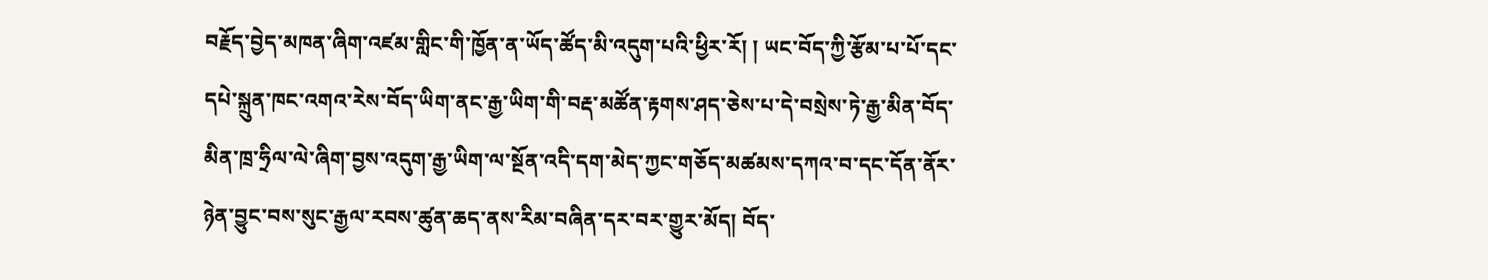བརྗོད་བྱེད་མཁན་ཞིག་འཛམ་གླིང་གི་ཁྱོན་ན་ཡོད་ཚོད་མི་འདུག་པའི་ཕྱིར་རོ། ། ཡང་བོད་ཀྱི་རྩོམ་པ་པོ་དང་དཔེ་སྐྲུན་ཁང་འགའ་རེས་བོད་ཡིག་ནང་རྒྱ་ཡིག་གི་བརྡ་མཚོན་རྟགས་ཤད་ཅེས་པ་དེ་བསྲེས་ཏེ་རྒྱ་མིན་བོད་མིན་ཁྲ་ཧྲིལ་ལེ་ཞིག་བྱས་འདུག་རྒྱ་ཡིག་ལ་སྔོན་འདི་དག་མེད་ཀྱང་གཅོད་མཚམས་དཀའ་བ་དང་དོན་ནོར་ཉེན་བྱུང་བས་སུང་རྒྱལ་རབས་ཚུན་ཆད་ནས་རིམ་བཞིན་དར་བར་གྱུར་མོད། བོད་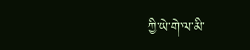ཀྱི་ཡེ་གེ་ལ་མི་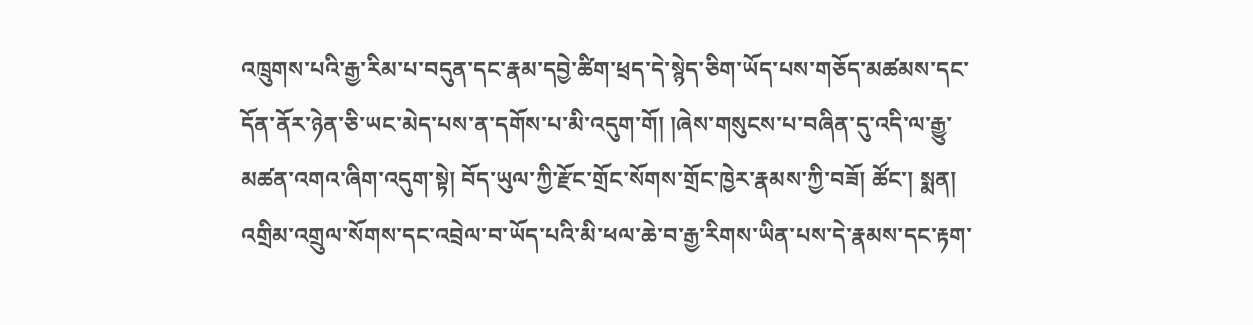འཁྲུགས་པའི་རྒྱ་རིམ་པ་བདུན་དང་རྣམ་དབྱེ་ཚིག་ཕྲད་དེ་སྙེད་ཅིག་ཡོད་པས་གཅོད་མཚམས་དང་དོན་ནོར་ཉེན་ཅི་ཡང་མེད་པས་ན་དགོས་པ་མི་འདུག་གོ། །ཞེས་གསུངས་པ་བཞིན་དུ་འདི་ལ་རྒྱུ་མཚན་འགའ་ཞིག་འདུག་སྟེ། བོད་ཡུལ་ཀྱི་རྫོང་གྲོང་སོགས་གྲོང་ཁྱེར་རྣམས་ཀྱི་བཟོ། ཚོང་། སྨན། འགྲིམ་འགྲུལ་སོགས་དང་འབྲེལ་བ་ཡོད་པའི་མི་ཕལ་ཆེ་བ་རྒྱ་རིགས་ཡིན་པས་དེ་རྣམས་དང་རྟག་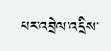པར་འབྲེལ་འདྲིས་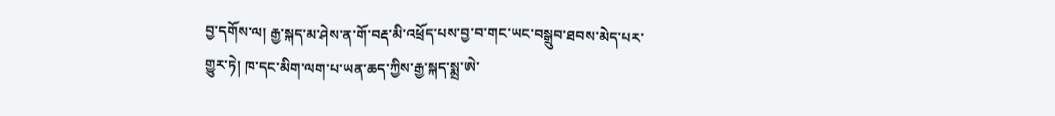བྱ་དགོས་ལ། རྒྱ་སྐད་མ་ཤེས་ན་གོ་བརྡ་མི་འཕྲོད་པས་བྱ་བ་གང་ཡང་བསྒྲུབ་ཐབས་མེད་པར་གྱུར་ཏེ། ཁ་དང་མིག་ལག་པ་ཡན་ཆད་ཀྱིས་རྒྱ་སྐད་སྨྲ་ཨེ་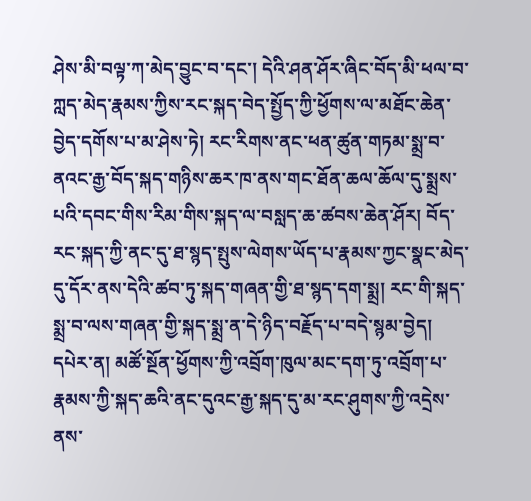ཤེས་མི་བལྟ་ཀ་མེད་བྱུང་བ་དང་། དེའི་ཤན་ཤོར་ཞིང་བོད་མི་ཕལ་བ་ཀླད་མེད་རྣམས་ཀྱིས་རང་སྐད་བེད་སྤྱོད་ཀྱི་ཕྱོགས་ལ་མཐོང་ཆེན་བྱེད་དགོས་པ་མ་ཤེས་ཏེ། རང་རིགས་ནང་ཕན་ཚུན་གཏམ་སྨྲ་བ་ནའང་རྒྱ་བོད་སྐད་གཉིས་ཆར་ཁ་ནས་གང་ཐོན་ཆལ་ཆོལ་དུ་སྨྲས་པའི་དབང་གིས་རིམ་གིས་སྐད་ལ་བསླད་ཆ་ཚབས་ཆེན་ཤོར། བོད་རང་སྐད་ཀྱི་ནང་དུ་ཐ་སྙད་སྤུས་ལེགས་ཡོད་པ་རྣམས་ཀྱང་སྣང་མེད་དུ་དོར་ནས་དེའི་ཚབ་ཏུ་སྐད་གཞན་གྱི་ཐ་སྙད་དག་སྨྲ། རང་གི་སྐད་སྨྲ་བ་ལས་གཞན་གྱི་སྐད་སྨྲ་ན་དེ་ཉིད་བརྗོད་པ་བདེ་སྙམ་བྱེད། དཔེར་ན། མཚོ་སྔོན་ཕྱོགས་ཀྱི་འབྲོག་ཁུལ་མང་དག་ཏུ་འབྲོག་པ་རྣམས་ཀྱི་སྐད་ཆའི་ནང་དུའང་རྒྱ་སྐད་དུ་མ་རང་ཤུགས་ཀྱི་འདྲེས་ནས་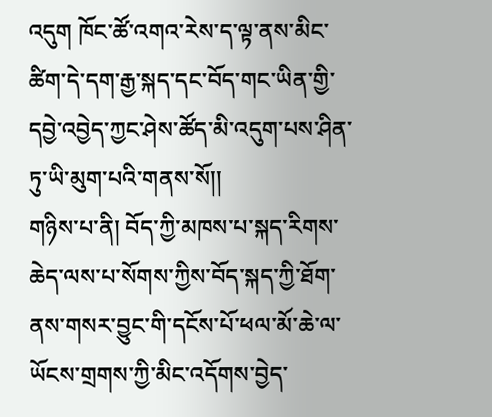འདུག ཁོང་ཚོ་འགའ་རེས་ད་ལྟ་ནས་མིང་ཚིག་དེ་དག་རྒྱ་སྐད་དང་བོད་གང་ཡིན་གྱི་དབྱེ་འབྱེད་ཀྱང་ཤེས་ཚོད་མི་འདུག་པས་ཤིན་ཏུ་ཡི་མུག་པའི་གནས་སོ།།
གཉིས་པ་ནི། བོད་ཀྱི་མཁས་པ་སྐད་རིགས་ཆེད་ལས་པ་སོགས་ཀྱིས་བོད་སྐད་ཀྱི་ཐོག་ནས་གསར་བྱུང་གི་དངོས་པོ་ཕལ་མོ་ཆེ་ལ་ཡོངས་གྲགས་ཀྱི་མིང་འདོགས་བྱེད་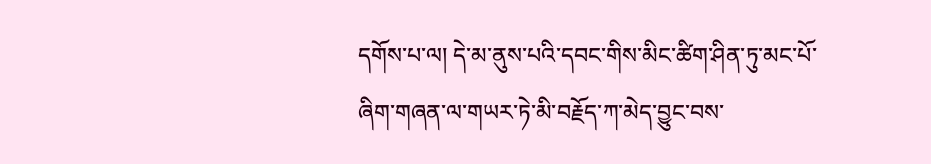དགོས་པ་ལ། དེ་མ་ནུས་པའི་དབང་གིས་མིང་ཚིག་ཤིན་ཏུ་མང་པོ་ཞིག་གཞན་ལ་གཡར་ཏེ་མི་བརྗོད་ཀ་མེད་བྱུང་བས་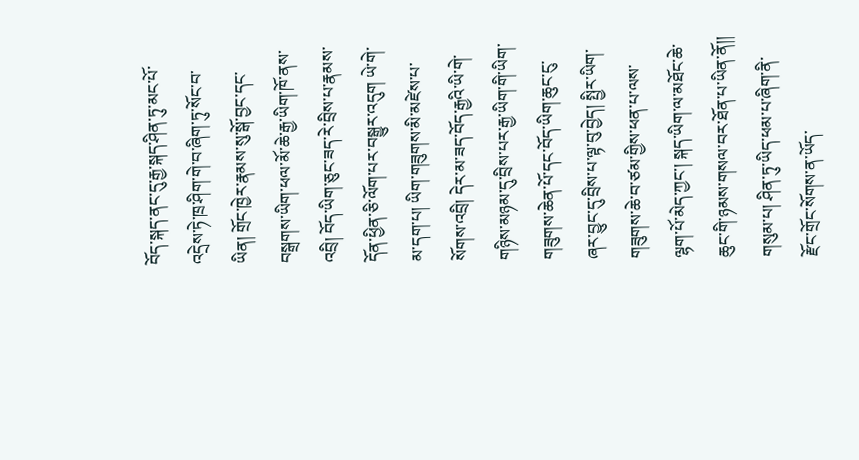བོད་སྐད་ནང་དུ་རྒྱ་སྐད་ཤིན་ཏུ་མང་པོ་འདྲེས་ཏེ་ཁྲ་ཤིག་གེ་བ་ཞིག་ཏུ་སོང་བ་ཡིན། གྲོང་ཁྱེར་རྣམས་སུ་སྒོ་བྱང་དང་བསྒྲགས་ཡིག་ཕལ་མོ་ཆེ་རྒྱ་ཡིག་ཁོ་ནས་འབྲི། བོད་ཡིག་ཅུང་ཟད་རེ་བྲིས་པ་རྣམས་དོན་ཕྱིན་ཅི་ལོག་པར་བསྒྱུར་འདུག ཡེ་གེ་མ་དག་པ། ཡིག་གཟུགས་མི་མཛེས་པ་སོགས་འབྲི། དེར་མ་ཟད་བོད་རྒྱའི་ཡི་གེ་གཉིས་མཉམ་དུ་བྲིས་པར་རྒྱ་ཡིག་གི་ཡིག་གཟུགས་ཆེན་པོ་དང་བོད་ཡིག་ཆུང་ངུ་ཞར་བྱུང་དུ་བྲིས་པ་ལྟ་བུ་བྱེད། སྤྱིར་ཡིག་གཟུགས་ཆེ་བ་ཙམ་གྱིས་ཕན་པ་ལས་ལྷག་པོ་མེད་ཀྱང་། སྐད་ཡིག་ལ་མཐོང་ཆེ་ཆུང་གི་ཉམས་གསལ་བར་ཐོན་པ་ཡིན་ནོ།།
གསུམ་པ། ཤིན་ཏུ་ཡིད་ཕམ་པ་ཞིག་ནི་རྫོང་གྲོང་སོགས་ན་ཡོད་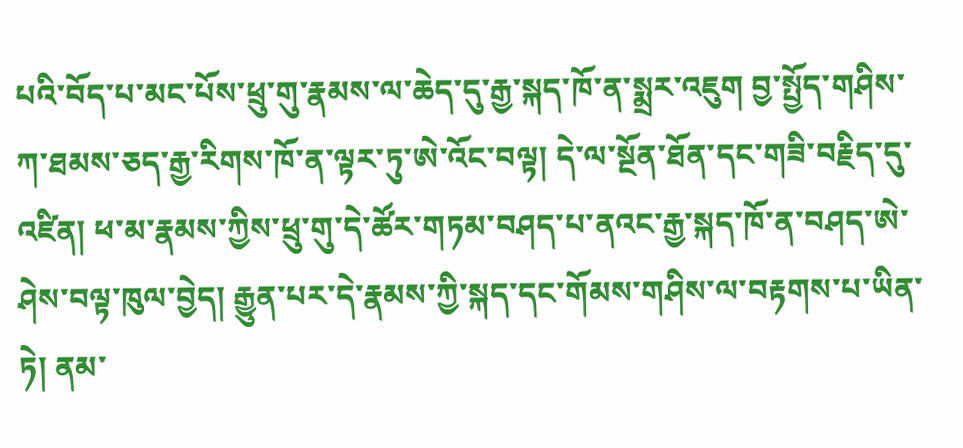པའི་བོད་པ་མང་པོས་ཕྲུ་གུ་རྣམས་ལ་ཆེད་དུ་རྒྱ་སྐད་ཁོ་ན་སྨྲར་འཇུག བྱ་སྤྱོད་གཤིས་ཀ་ཐམས་ཅད་རྒྱ་རིགས་ཁོ་ན་ལྟར་ཏུ་ཨེ་འོང་བལྟ། དེ་ལ་སྔོན་ཐོན་དང་གཟི་བརྗིད་དུ་འཛིན། ཕ་མ་རྣམས་ཀྱིས་ཕྲུ་གུ་དེ་ཚོར་གཏམ་བཤད་པ་ནའང་རྒྱ་སྐད་ཁོ་ན་བཤད་ཨེ་ཤེས་བལྟ་ཁུལ་བྱེད། རྒྱུན་པར་དེ་རྣམས་ཀྱི་སྐད་དང་གོམས་གཤིས་ལ་བརྟགས་པ་ཡིན་ཏེ། ནམ་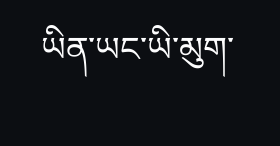ཡིན་ཡང་ཡི་མུག་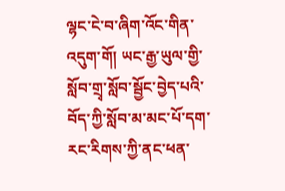ལྷང་ངེ་བ་ཞིག་འོང་གིན་འདུག་གོ། ཡང་རྒྱ་ཡུལ་གྱི་སློབ་གྲྭ་སློབ་སྦྱོང་བྱེད་པའི་བོད་ཀྱི་སློབ་མ་མང་པོ་དག་རང་རིགས་ཀྱི་ནང་ཕན་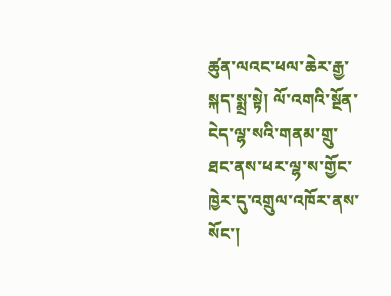ཚུན་ལའང་ཕལ་ཆེར་རྒྱ་སྐད་སྨྲ་སྟེ། ལོ་འགའི་སྔོན་ངེད་ལྷ་སའི་གནམ་གྲུ་ཐང་ནས་ཕར་ལྷ་ས་གྱོང་ཁྱེར་དུ་འགྲུལ་འཁོར་ནས་སོང་།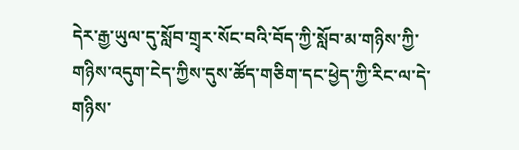དེར་རྒྱ་ཡུལ་དུ་སློབ་གྲྭར་སོང་བའི་བོད་ཀྱི་སློབ་མ་གཉིས་ཀྱི་གཉིས་འདུག་ངེད་ཀྱིས་དུས་ཚོད་གཅིག་དང་ཕྱེད་ཀྱི་རིང་ལ་དེ་གཉིས་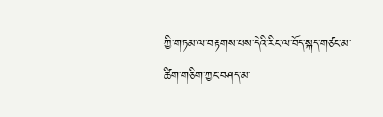ཀྱི་གཏམ་ལ་བརྟགས་པས་དེའི་རིང་ལ་བོད་སྐད་གཙང་མ་ཚིག་གཅིག་ཀྱང་བཤད་མ་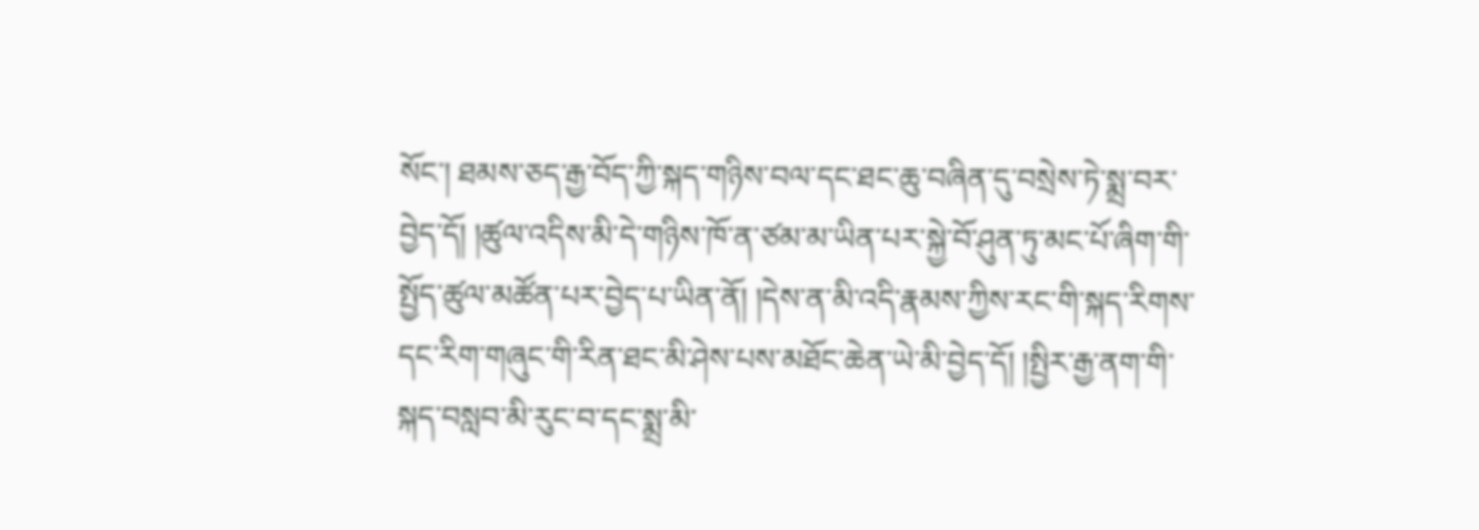སོང་། ཐམས་ཅད་རྒྱ་བོད་ཀྱི་སྐད་གཉིས་བལ་དང་ཐང་ཆུ་བཞིན་དུ་བསྲེས་ཏེ་སྨྲ་བར་བྱེད་དོ། །ཚུལ་འདིས་མི་དེ་གཉིས་ཁོ་ན་ཙམ་མ་ཡིན་པར་སྐྱེ་བོ་ཤུན་ཏུ་མང་པོ་ཞིག་གི་སྤྱོད་ཚུལ་མཚོན་པར་བྱེད་པ་ཡིན་ནོ། །དེས་ན་མི་འདི་རྣམས་ཀྱིས་རང་གི་སྐད་རིགས་དང་རིག་གཞུང་གི་རིན་ཐང་མི་ཤེས་པས་མཐོང་ཆེན་ཡེ་མི་བྱེད་དོ། །སྤྱིར་རྒྱ་ནག་གི་སྐད་བསླབ་མི་རུང་བ་དང་སྨྲ་མི་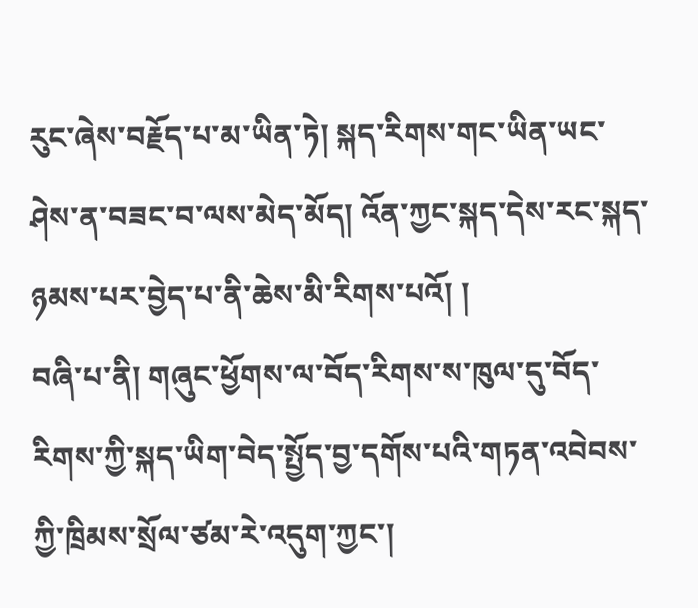རུང་ཞེས་བརྗོད་པ་མ་ཡིན་ཏེ། སྐད་རིགས་གང་ཡིན་ཡང་ཤེས་ན་བཟང་བ་ལས་མེད་མོད། འོན་ཀྱང་སྐད་དེས་རང་སྐད་ཉམས་པར་བྱེད་པ་ནི་ཆེས་མི་རིགས་པའོ། །
བཞི་པ་ནི། གཞུང་ཕྱོགས་ལ་བོད་རིགས་ས་ཁུལ་དུ་བོད་རིགས་ཀྱི་སྐད་ཡིག་བེད་སྤྱོད་བྱ་དགོས་པའི་གཏན་འབེབས་ཀྱི་ཁྲིམས་སྲོལ་ཙམ་རེ་འདུག་ཀྱང་།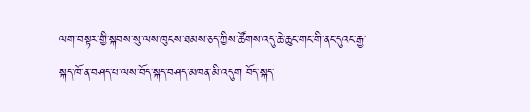ལག་བསྟར་གྱི་སྐབས་སུ་ལས་ཁུངས་ཐམས་ཅད་ཀྱིས་ཚོགས་འདུ་ཆེ་ཆུང་གང་གི་ནང་དུའང་རྒྱ་སྐད་ཁོ་ན་བཤད་པ་ལས་བོད་སྐད་བཤད་མཁན་མི་འདུག བོད་སྐད་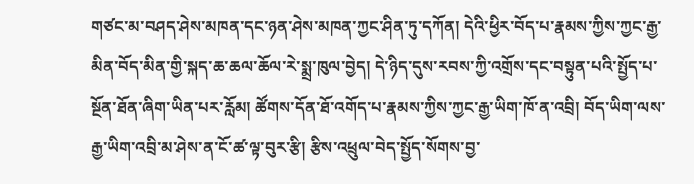གཙང་མ་བཤད་ཤེས་མཁན་དང་ཉན་ཤེས་མཁན་ཀྱང་ཤིན་ཏུ་དཀོན། དེའི་ཕྱིར་བོད་པ་རྣམས་ཀྱིས་ཀྱང་རྒྱ་མིན་བོད་མིན་གྱི་སྐད་ཆ་ཆལ་ཆོལ་རེ་སྨྲ་ཁུལ་བྱེད། དེ་ཉིད་དུས་རབས་ཀྱི་འགྲོས་དང་བསྟུན་པའི་སྤྱོད་པ་སྔོན་ཐོན་ཞིག་ཡིན་པར་རློམ། ཚོགས་དོན་ཐོ་འགོད་པ་རྣམས་ཀྱིས་ཀྱང་རྒྱ་ཡིག་ཁོ་ན་འབྲི། བོད་ཡིག་ལས་རྒྱ་ཡིག་འབྲི་མ་ཤེས་ན་ངོ་ཚ་ལྟ་བུར་རྩི། རྩིས་འཕྲུལ་བེད་སྤྱོད་སོགས་བྱ་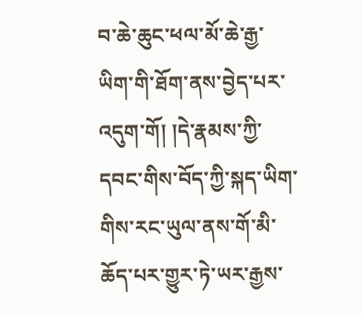བ་ཆེ་ཆུང་ཕལ་མོ་ཆེ་རྒྱ་ཡིག་གི་ཐོག་ནས་བྱེད་པར་འདུག་གོ། །དེ་རྣམས་ཀྱི་དབང་གིས་བོད་ཀྱི་སྐད་ཡིག་གིས་རང་ཡུལ་ནས་གོ་མི་ཆོད་པར་གྱུར་ཏེ་ཡར་རྒྱས་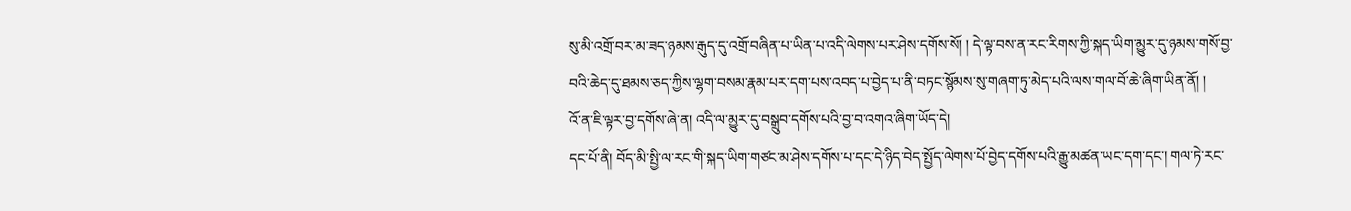སུ་མི་འགྲོ་བར་མ་ཟད་ཉམས་རྒུད་དུ་འགྲོ་བཞིན་པ་ཡིན་པ་འདི་ལེགས་པར་ཤེས་དགོས་སོ། ། དེ་ལྟ་བས་ན་རང་རིགས་ཀྱི་སྐད་ཡིག་མྱུར་དུ་ཉམས་གསོ་བྱ་བའི་ཆེད་དུ་ཐམས་ཅད་ཀྱིས་ལྷག་བསམ་རྣམ་པར་དག་པས་འབད་པ་བྱེད་པ་ནི་བཏང་སྙོམས་སུ་གཞག་ཏུ་མེད་པའི་ལས་གལ་བོ་ཆེ་ཞིག་ཡིན་ནོ། །
འོ་ན་ཇི་ལྟར་བྱ་དགོས་ཞེ་ན། འདི་ལ་མྱུར་དུ་བསྒྲུབ་དགོས་པའི་བྱ་བ་འགའ་ཞིག་ཡོད་དེ།
དང་པོ་ནི། བོད་མི་སྤྱི་ལ་རང་གི་སྐད་ཡིག་གཙང་མ་ཤེས་དགོས་པ་དང་དེ་ཉིད་བེད་སྤྱོད་ལེགས་པོ་བྱེད་དགོས་པའི་རྒྱུ་མཚན་ཡང་དག་དང་། གལ་ཏེ་རང་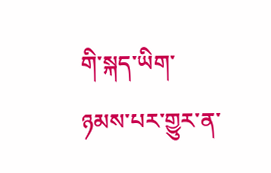གི་སྐད་ཡིག་ཉམས་པར་གྱུར་ན་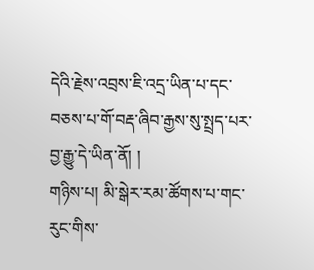དེའི་རྗེས་འབྲས་ཇི་འདྲ་ཡིན་པ་དང་བཅས་པ་གོ་བརྡ་ཞིབ་རྒྱས་སུ་སྤྲད་པར་བྱ་རྒྱུ་དེ་ཡིན་ནོ། །
གཉིས་པ། མི་སྒེར་རམ་ཚོགས་པ་གང་རུང་གིས་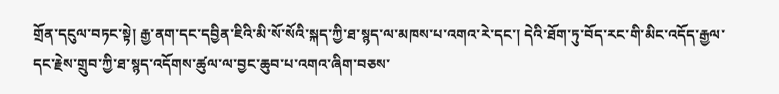གྲོན་དངུལ་བཏང་སྟེ། རྒྱ་ནག་དང་དབྱིན་ཇིའི་མི་སོ་སོའི་སྐད་ཀྱི་ཐ་སྙད་ལ་མཁས་པ་འགའ་རེ་དང་། དེའི་ཐོག་ཏུ་བོད་རང་གི་མིང་འདོད་རྒྱལ་དང་རྗེས་གྲུབ་ཀྱི་ཐ་སྙད་འདོགས་ཚུལ་ལ་བྱང་ཆུབ་པ་འགའ་ཞིག་བཅས་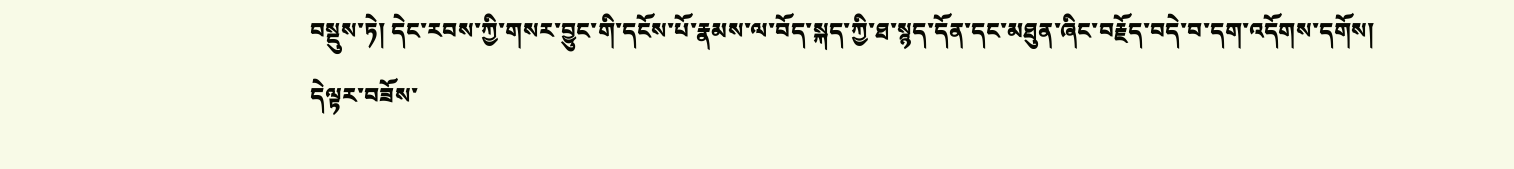བསྡུས་ཏེ། དེང་རབས་ཀྱི་གསར་བྱུང་གི་དངོས་པོ་རྣམས་ལ་བོད་སྐད་ཀྱི་ཐ་སྙད་དོན་དང་མཐུན་ཞིང་བརྗོད་བདེ་བ་དག་འདོགས་དགོས། དེལྟར་བཟོས་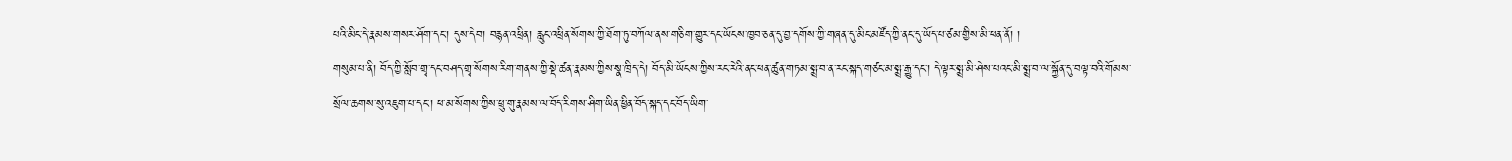པའི་མིང་དེ་རྣམས་གསར་ཤོག་དང་། དུས་དེབ། བརྙན་འཕྲིན། རླུང་འཕྲིན་སོགས་ཀྱི་ཐོག་ཏུ་བཀོལ་ནས་གཅིག་གྱུར་དང་ཡོངས་ཁྱབ་ཅན་དུ་བྱ་དགོས་ཀྱི་གཞན་དུ་མིང་མཛོད་ཀྱི་ནང་དུ་ཡོད་པ་ཙམ་གྱིས་མི་ཕན་ནོ། །
གསུམ་པ་ནི། བོད་ཀྱི་སློབ་གྲྭ་དང་བཤད་གྲྭ་སོགས་རིག་གནས་ཀྱི་སྡེ་ཚན་རྣམས་ཀྱིས་སྣ་ཁྲིད་དེ། བོད་མི་ཡོངས་ཀྱིས་རང་རེའི་ནང་ཕན་ཚུན་གཏམ་སྨྲ་བ་ན་རང་སྐད་གཙང་མ་སྨྲ་རྒྱུ་དང་། དེ་ལྟར་སྨྲ་མི་ཤེས་པའང་མི་སྨྲ་བ་ལ་སྐྱོན་དུ་བལྟ་བའི་གོམས་སྲོལ་ཆགས་སུ་འཇུག་པ་དང་། ཕ་མ་སོགས་ཀྱིས་ཕྲུ་གུ་རྣམས་ལ་བོད་རིགས་ཤིག་ཡིན་ཕྱིན་བོད་སྐད་དང་བོད་ཡིག་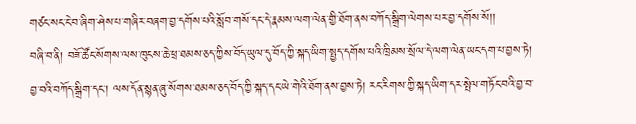གཙང་སང་ངེ་བ་ཞིག་ཤེས་པ་གཞིར་བཞག་བྱ་དགོས་པའི་སློབ་གསོ་དང་དེ་རྣམས་ལག་ལེན་གྱི་ཐོག་ནས་བཀོད་སྒྲིག་ལེགས་པར་བྱ་དགོས་སོ།།
བཞི་བ་ནི། བཟོ་ཚོང་སོགས་ལས་ཁུངས་ཆེ་ཕྲ་ཐམས་ཅད་ཀྱིས་བོད་ཡུལ་དུ་བོད་ཀྱི་སྐད་ཡིག་སྤྱད་དགོས་པའི་ཁྲིམས་སྲོལ་དེ་ལག་ལེན་ཡང་དག་པ་བྱས་ཏེ། བྱ་བའི་བཀོད་སྒྲིག་དང་། ལས་དོན་སྙན་ཞུ་སོགས་ཐམས་ཅད་བོད་ཀྱི་སྐད་དང་ཡེ་གེའི་ཐོག་ནས་བྱས་ཏེ། རང་རིགས་ཀྱི་སྐད་ཡིག་དར་སྤེལ་གཏོང་བའི་བྱ་བ་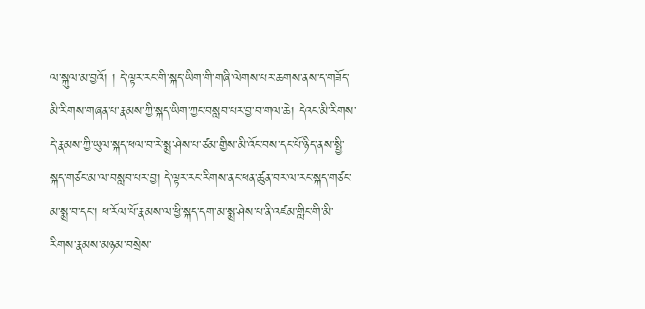ལ་སྐུལ་མ་བྱའོ། ། དེ་ལྟར་རང་གི་སྐད་ཡིག་གི་གཞི་ལེགས་པར་ཆགས་ནས་ད་གཟོད་མི་རིགས་གཞན་པ་རྣམས་ཀྱི་སྐད་ཡིག་ཀྱང་བསླབ་པར་བྱ་བ་གལ་ཆེ། དེའང་མི་རིགས་དེ་རྣམས་ཀྱི་ཡུལ་སྐད་ཕལ་བ་རེ་སྨྲ་ཤེས་པ་ཙམ་གྱིས་མི་འོང་བས་དང་པོ་ཉིད་ནས་སྤྱི་སྐད་གཙང་མ་ལ་བསླབ་པར་བྱ། དེ་ལྟར་རང་རིགས་ནང་ཕན་ཚུན་བར་ལ་རང་སྐད་གཙང་མ་སྨྲ་བ་དང་། ཕ་རོལ་པོ་རྣམས་ལ་ཕྱི་སྐད་དག་མ་སྨྲ་ཤེས་པ་ནི་འཛམ་གླིང་གི་མི་རིགས་རྣམས་མཉམ་བསྲེས་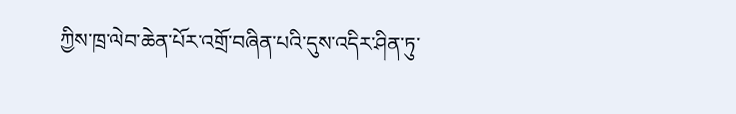ཀྱིས་ཁྲ་ལེབ་ཆེན་པོར་འགྲོ་བཞིན་པའི་དུས་འདིར་ཤིན་ཏུ་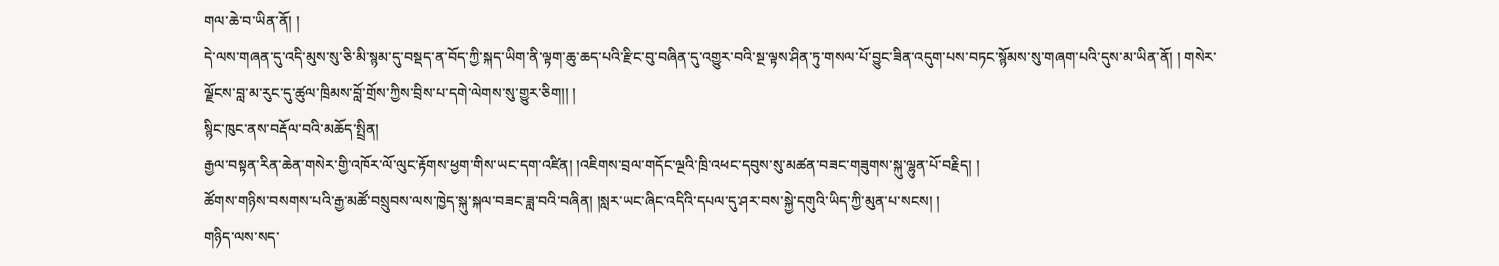གལ་ཆེ་བ་ཡིན་ནོ། །
དེ་ལས་གཞན་དུ་འདི་མུས་སུ་ཅི་མི་སྙམ་དུ་བསྡད་ན་བོད་ཀྱི་སྐད་ཡིག་ནི་ལྟག་ཆུ་ཆད་པའི་རྫིང་བུ་བཞིན་དུ་འགྱུར་བའི་སྔ་ལྟས་ཤིན་ཏུ་གསལ་པོ་བྱུང་ཟིན་འདུག་པས་བཏང་སྙོམས་སུ་གཞག་པའི་དུས་མ་ཡིན་ནོ། ། གསེར་ལྗོངས་བླ་མ་རུང་དུ་ཚུལ་ཁྲིམས་བློ་གྲོས་ཀྱིས་བྲིས་པ་དགེ་ལེགས་སུ་གྱུར་ཅིག།། །
སྙིང་ཁུང་ནས་བརྡོལ་བའི་མཆོད་སྤྲིན།
རྒྱལ་བསྟན་རིན་ཆེན་གསེར་གྱི་འཁོར་ལོ་ལུང་རྟོགས་ཕྱག་གིས་ཡང་དག་འཛིན། །འཇིགས་བྲལ་གདོང་ལྔའི་ཁྲི་འཕང་དབུས་སུ་མཚན་བཟང་གཟུགས་སྐུ་ལྷུན་པོ་བརྗིད། །
ཚོགས་གཉིས་བསགས་པའི་རྒྱ་མཚོ་བསྲུབས་ལས་ཁྱེད་སྐུ་སྐལ་བཟང་ཟླ་བའི་བཞིན། །སླར་ཡང་ཞིང་འདིའི་དཔལ་དུ་ཤར་བས་སྐྱེ་དགུའི་ཡིད་ཀྱི་མུན་པ་སངས། །
གཉིད་ལས་སད་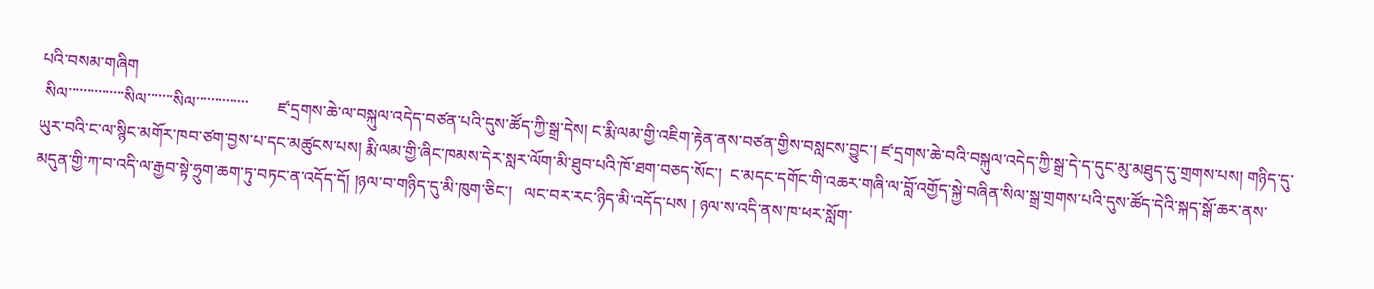པའི་བསམ་གཞིག
 སིལ་་་་་་་་་་་་་་་སིལ་་་་་་་སིལ་་་་་་་་་་་་་་       ཛ་དྲགས་ཆེ་ལ་བསྐུལ་འདེད་བཙན་པའི་དུས་ཚོད་ཀྱི་སྒྲ་དེས། ང་རྨི་ལམ་གྱི་འཇིག་རྟེན་ནས་བཙན་གྱིས་བསླངས་བྱུང་། ཛ་དྲགས་ཆེ་བའི་བསྐུལ་འདེད་ཀྱི་སྒྲ་དེ་ད་དུང་མུ་མཐུད་དུ་གྲགས་པས། གཉིད་དུ་ཡུར་བའི་ང་ལ་སྙིང་མགོར་ཁབ་ཙག་བྱས་པ་དང་མཚུངས་པས། རྨི་ལམ་གྱི་ཞིང་ཁམས་དེར་སླར་ལོག་མི་ཐུབ་པའི་ཁོ་ཐག་བཅད་སོང་།  ང་མདང་དགོང་གི་འཆར་གཞི་ལ་བློ་འགྱོད་སྐྱེ་བཞིན་སིལ་སྒྲ་གྲགས་པའི་དུས་ཚོད་དེའི་སྐད་སྒོ་ཆར་ནས་མདུན་གྱི་ཀ་བ་འདི་ལ་རྒྱབ་སྟེ་ཧྲུག་ཆག་ཏུ་བཏང་ན་འདོད་དོ། །ཉལ་བ་གཉིད་དུ་མི་ཁུག་ཅིང་།   ལང་བར་རང་ཉིད་མི་འདོད་པས ། ཉལ་ས་འདི་ནས་ཁ་ཕར་སློག་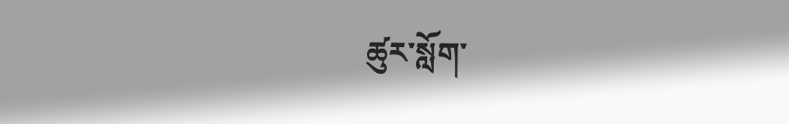ཚུར་སློག་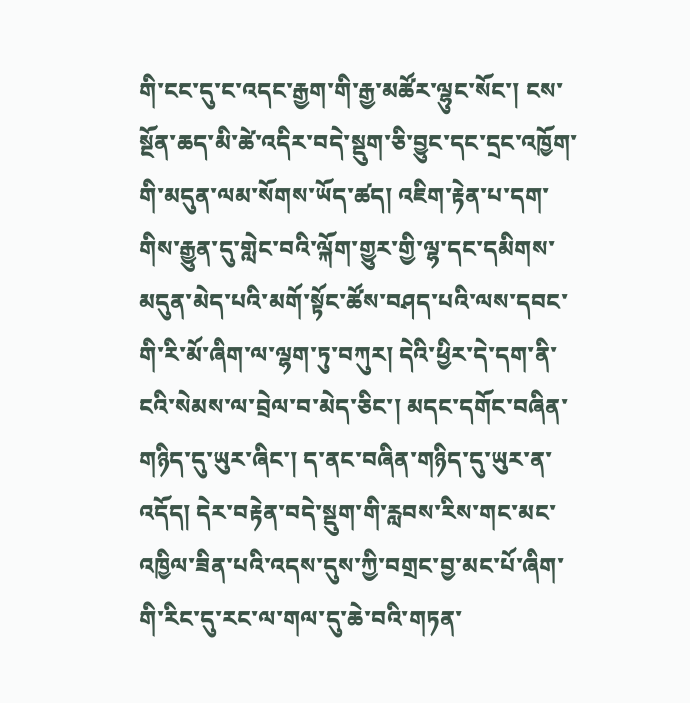གི་ངང་དུ་ང་འདང་རྒྱག་གི་རྒྱ་མཚོར་ལྷུང་སོང་། ངས་སྔོན་ཆད་མི་ཚེ་འདིར་བདེ་སྡུག་ཅི་བྱུང་དང་དྲང་འཁྱོག་གི་མདུན་ལམ་སོགས་ཡོད་ཚད། འཇིག་རྟེན་པ་དག་གིས་རྒྱུན་དུ་གླེང་བའི་ལྐོག་གྱུར་གྱི་ལྷ་དང་དམིགས་མདུན་མེད་པའི་མགོ་སྟོང་ཚོས་བཤད་པའི་ལས་དབང་གི་རི་མོ་ཞིག་ལ་ལྷག་ཏུ་བཀུར། དེའི་ཕྱིར་དེ་དག་ནི་ངའི་སེམས་ལ་བྲེལ་བ་མེད་ཅིང་། མདང་དགོང་བཞིན་གཉིད་དུ་ཡུར་ཞིང་། ད་ནང་བཞིན་གཉིད་དུ་ཡུར་ན་འདོད། དེར་བརྟེན་བདེ་སྡུག་གི་རླབས་རིས་གང་མང་འཁྱིལ་ཟིན་པའི་འདས་དུས་ཀྱི་བགྲང་བྱ་མང་པོ་ཞིག་གི་རིང་དུ་རང་ལ་གལ་དུ་ཆེ་བའི་གཏན་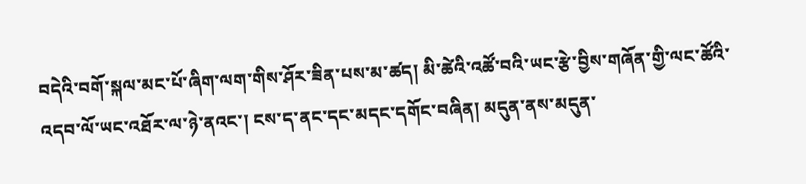བདེའི་བགོ་སྐལ་མང་པོ་ཞིག་ལག་གིས་ཤོར་ཟིན་པས་མ་ཚད། མི་ཚེའི་འཚོ་བའི་ཡང་རྩེ་བྱིས་གཞོན་གྱི་ལང་ཚོའི་འདབ་ལོ་ཡང་འཐོར་ལ་ཉེ་ནའང་། ངས་ད་ནང་དང་མདང་དགོང་བཞིན། མདུན་ནས་མདུན་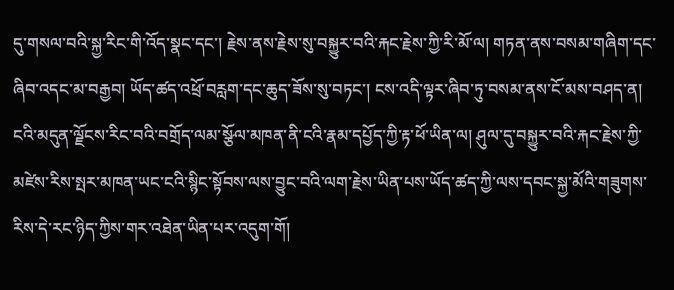དུ་གསལ་བའི་སྐྱ་རིང་གི་འོད་སྣང་དང་། རྗེས་ནས་རྗེས་སུ་བསྐྱུར་བའི་རྐང་རྗེས་ཀྱི་རི་མོ་ལ། གཏན་ནས་བསམ་གཞིག་དང་ཞིབ་འདང་མ་བརྒྱབ། ཡོད་ཚད་འཕྲོ་བརླག་དང་ཆུད་ཟོས་སུ་བཏང་། ངས་འདི་ལྟར་ཞིབ་ཏུ་བསམ་ནས་ངོ་མས་བཤད་ན། ངའི་མདུན་ལྗོངས་རིང་བའི་བགྲོད་ལམ་སྩོལ་མཁན་ནི་ངའི་རྣམ་དཔྱོད་ཀྱི་རྟ་ཕོ་ཡིན་ལ། ཤུལ་དུ་བསྐྱུར་བའི་རྐང་རྗེས་ཀྱི་མཛེས་རིས་སྤར་མཁན་ཡང་ངའི་སྙིང་སྟོབས་ལས་བྱུང་བའི་ལག་རྗེས་ཡིན་པས་ཡོད་ཚད་ཀྱི་ལས་དབང་སྐྱ་མོའི་གཟུགས་རིས་དེ་རང་ཉིད་ཀྱིས་གར་འཐེན་ཡིན་པར་འདུག་གོ།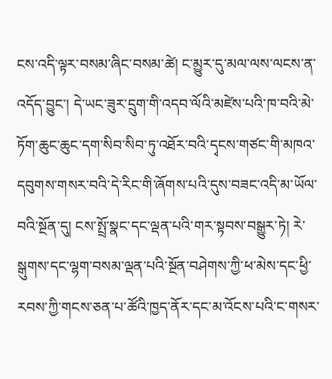ངས་འདི་ལྟར་བསམ་ཞིང་བསམ་ཚེ། ང་མྱུར་དུ་མལ་ལས་ལངས་ན་འདོད་བྱུང་། དེ་ཡང་ཟུར་དྲུག་གི་འདབ་ལོའི་མཛེས་པའི་ཁ་བའི་མེ་ཏོག་ཆུང་ཆུང་དག་སིབ་སིབ་ཏུ་འཐོར་བའི་དྭངས་གཙང་གི་མཁའ་དབུགས་གསར་བའི་དེ་རིང་གི་ཞོགས་པའི་དུས་བཟང་འདི་མ་ཡོལ་བའི་སྔོན་དུ། ངས་སྤྲོ་སྣང་དང་ལྡན་པའི་གར་སྟབས་བསྒྱུར་ཏེ། རེ་སྒུགས་དང་ལྷག་བསམ་ལྡན་པའི་སྔོན་བཤེགས་ཀྱི་ཕ་མེས་དང་ཕྱི་རབས་ཀྱི་གངས་ཅན་པ་ཚོའི་ཁྱད་ནོར་དང་མ་འོངས་པའི་ང་གསར་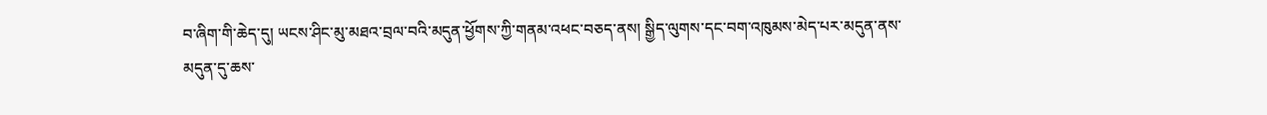བ་ཞིག་གི་ཆེད་དུ། ཡངས་ཤིང་མུ་མཐའ་བྲལ་བའི་མདུན་ཕྱོགས་ཀྱི་གནམ་འཕང་བཅད་ནས། སྒྱིད་ལུགས་དང་བག་འཁུམས་མེད་པར་མདུན་ནས་མདུན་དུ་ཆས་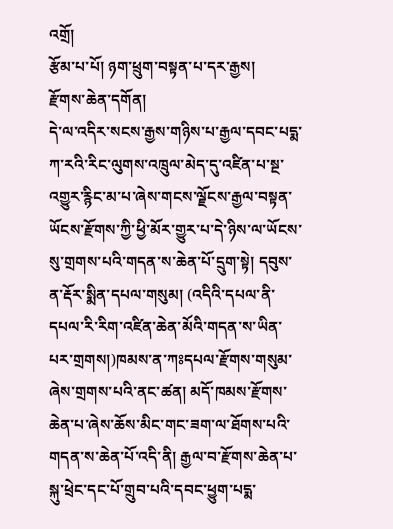འགྲོ།
རྩོམ་པ་པོ། ཉག་ཕྲུག་བསྟན་པ་དར་རྒྱས།
རྫོགས་ཆེན་དགོན།
དེ་ལ་འདིར་སངས་རྒྱས་གཉིས་པ་རྒྱལ་དབང་པདྨ་ཀ་རའི་རིང་ལུགས་འཁྲུལ་མེད་དུ་འཛིན་པ་སྔ་འགྱུར་རྙིང་མ་པ་ཞེས་གངས་ལྗོངས་རྒྱལ་བསྟན་ཡོངས་རྫོགས་ཀྱི་ཕྱི་མོར་གྱུར་པ་དེ་ཉིས་ལ་ཡོངས་སུ་གྲགས་པའི་གདན་ས་ཆེན་པོ་དྲུག་སྟེ། དབུས་ན་རྡོར་སྨིན་དཔལ་གསུམ། (འདིའི་དཔལ་ནི་དཔལ་རི་རིག་འཛིན་ཆེན་མོའི་གདན་ས་ཡིན་པར་གྲགས།)ཁམས་ན་ཀཿདཔལ་རྫོགས་གསུམ་ཞེས་གྲགས་པའི་ནང་ཚན། མདོ་ཁམས་རྫོགས་ཆེན་པ་ཞེས་ཆོས་མིང་གང་ཟག་ལ་ཐོགས་པའི་གདན་ས་ཆེན་པོ་འདི་ནི། རྒྱལ་བ་རྫོགས་ཆེན་པ་སྐུ་ཕྲེང་དང་པོ་གྲུབ་པའི་དབང་ཕྱུག་པདྨ་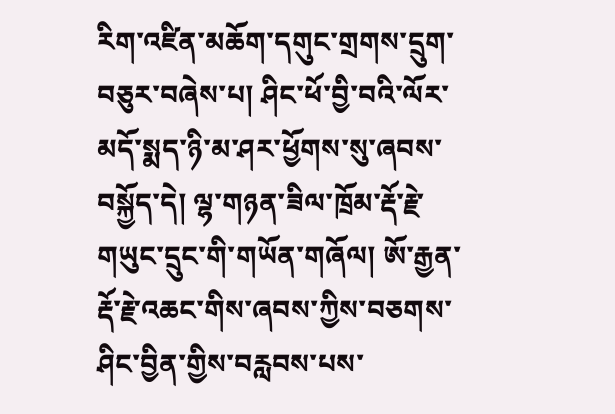རིག་འཛིན་མཆོག་དགུང་གྲགས་དྲུག་བཅུར་བཞེས་པ། ཤིང་ཕོ་བྱི་བའི་ལོར་མདོ་སྨད་ཉི་མ་ཤར་ཕྱོགས་སུ་ཞབས་བསྐྱོད་དེ། ལྷ་གཉན་ཟིལ་ཁྲོམ་རྡོ་རྗེ་གཡུང་དྲུང་གི་གཡོན་གཞོལ། ཨོ་རྒྱན་རྡོ་རྗེ་འཆང་གིས་ཞབས་ཀྱིས་བཅགས་ཤིང་བྱིན་གྱིས་བརླབས་པས་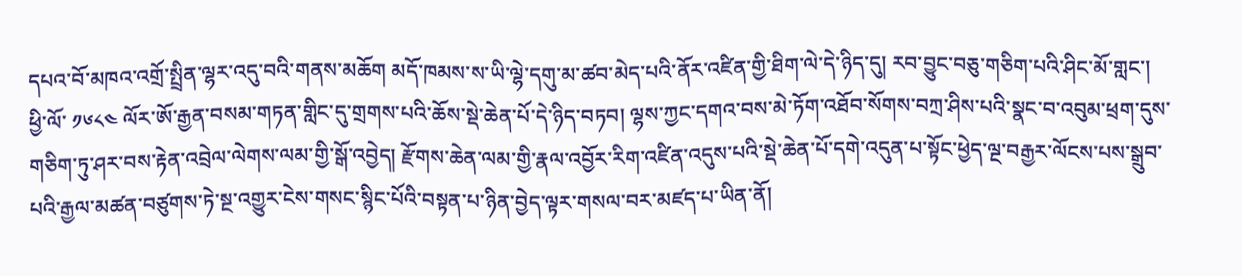དཔའ་བོ་མཁའ་འགྲོ་སྤྲིན་ལྷར་འདུ་བའི་གནས་མཆོག མདོ་ཁམས་ས་ཡི་ལྷེ་དགུ་མ་ཚབ་མེད་པའི་ནོར་འཛིན་གྱི་ཐིག་ལེ་དེ་ཉིད་དུ། རབ་བྱུང་བཅུ་གཅིག་པའི་ཤིང་མོ་གླང་། ཕྱི་ལོ་ ༡༦༨༤ ལོར་ཨོ་རྒྱན་བསམ་གཏན་གླིང་དུ་གྲགས་པའི་ཆོས་སྡེ་ཆེན་པོ་དེ་ཉིད་བཏབ། ལྷས་ཀྱང་དགའ་བས་མེ་ཏོག་འཐོབ་སོགས་བཀྲ་ཤིས་པའི་སྣང་བ་འབུམ་ཕྲག་དུས་གཅིག་ཏུ་ཤར་བས་རྟེན་འབྲེལ་ལེགས་ལམ་གྱི་སྒོ་འབྱེད། རྫོགས་ཆེན་ལམ་གྱི་རྣལ་འབྱོར་རིག་འཛིན་འདུས་པའི་སྡེ་ཆེན་པོ་དགེ་འདུན་པ་སྟོང་ཕྱེད་ལྔ་བརྒྱར་ལོངས་པས་སྒྲུབ་པའི་རྒྱལ་མཚན་བཙུགས་ཏེ་སྔ་འགྱུར་ངེས་གསང་སྙིང་པོའི་བསྟན་པ་ཉིན་བྱེད་ལྟར་གསལ་བར་མཛད་པ་ཡིན་ནོ།